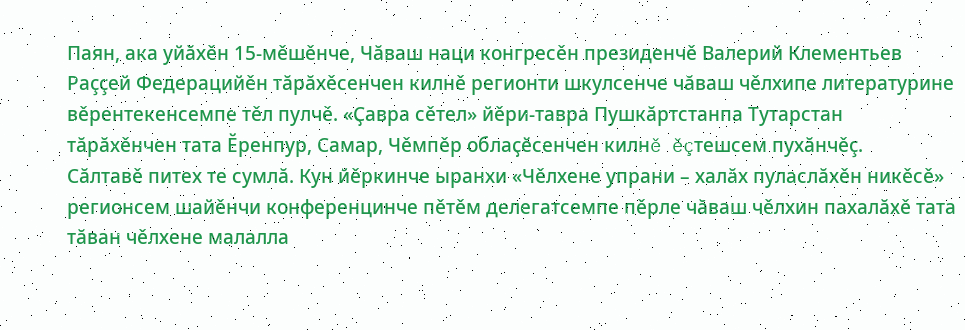Паян, ака уйăхěн 15-мěшěнче, Чăваш наци конгресěн президенчě Валерий Клементьев Раççей Федерацийěн тăрăхěсенчен килнě регионти шкулсенче чăваш чěлхипе литературине вěрентекенсемпе тěл пулчě. «Ҫавра сěтел» йěри-тавра Пушкăртстанпа Тутарстан тăрăхěнчен тата Ӗренпур, Самар, Чěмпěр облаҫӗсенчен килнě ěçтешсем пухăнчěç.
Сăлтавě питех те сумлă. Кун йěркинче ыранхи «Чěлхене упрани – халăх пуласлăхěн никěсě» регионсем шайěнчи конференцинче пěтěм делегатсемпе пěрле чăваш чěлхин пахалăхě тата тăван чěлхене малалла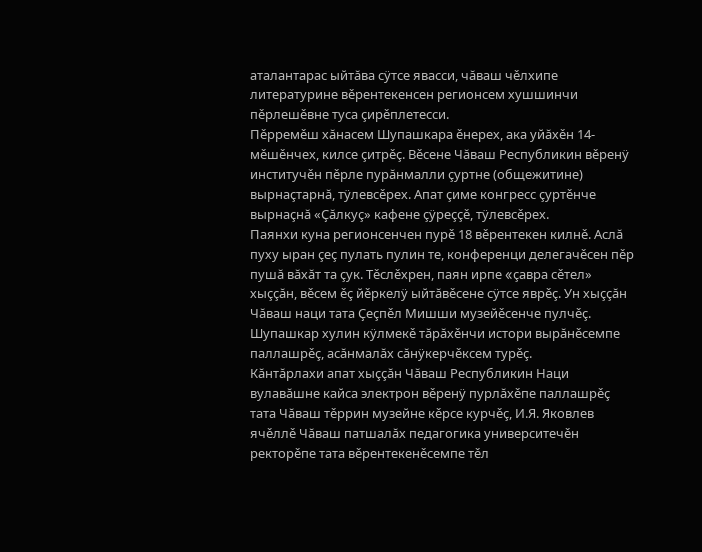аталантарас ыйтăва сÿтсе явасси, чăваш чěлхипе литературине вěрентекенсен регионсем хушшинчи пěрлешěвне туса çирěплетесси.
Пěрремěш хăнасем Шупашкара ěнерех, ака уйăхěн 14-мěшěнчех, килсе çитрěç. Вěсене Чăваш Республикин вěренÿ институчěн пěрле пурăнмалли çуртне (общежитине) вырнаçтарнă, тÿлевсěрех. Апат çиме конгресс çуртěнче вырнаçнă «Ҫăлкуç» кафене çÿреççě, тÿлевсěрех.
Паянхи куна регионсенчен пурě 18 вěрентекен килнě. Аслă пуху ыран çеç пулать пулин те, конференци делегачěсен пěр пушă вăхăт та çук. Тěслěхрен, паян ирпе «çавра сěтел» хыççăн, вěсем ěç йěркелÿ ыйтăвěсене сÿтсе яврěç. Ун хыççăн Чăваш наци тата Ҫеçпěл Мишши музейěсенче пулчěç. Шупашкар хулин кÿлмекě тăрăхěнчи истори вырăнěсемпе паллашрěç, асăнмалăх сăнÿкерчěксем турěç.
Кăнтăрлахи апат хыççăн Чăваш Республикин Наци вулавăшне кайса электрон вěренÿ пурлăхěпе паллашрěç тата Чăваш тěррин музейне кěрсе курчěç, И.Я. Яковлев ячěллě Чăваш патшалăх педагогика университечěн ректорěпе тата вěрентекенěсемпе тěл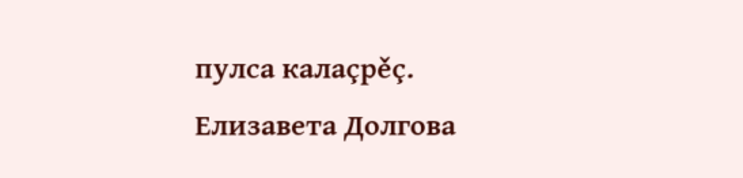пулса калаçрěç.
Елизавета Долгова